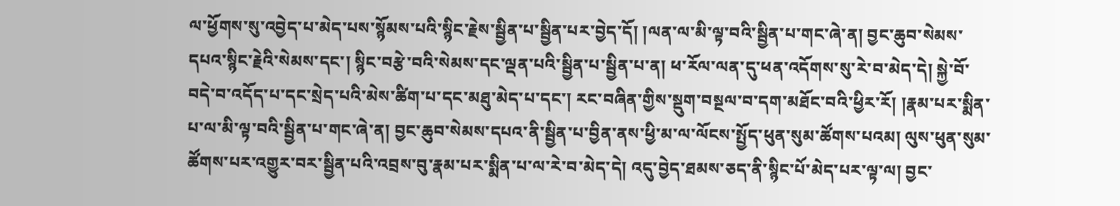ལ་ཕྱོགས་སུ་འབྱེད་པ་མེད་པས་སྙོམས་པའི་སྙིང་རྗེས་སྦྱིན་པ་སྦྱིན་པར་བྱེད་དོ། །ལན་ལ་མི་ལྟ་བའི་སྦྱིན་པ་གང་ཞེ་ན། བྱང་ཆུབ་སེམས་དཔའ་སྙིང་རྗེའི་སེམས་དང་། སྙིང་བརྩེ་བའི་སེམས་དང་ལྡན་པའི་སྦྱིན་པ་སྦྱིན་པ་ན། ཕ་རོལ་ལན་དུ་ཕན་འདོགས་སུ་རེ་བ་མེད་དེ། སྐྱེ་བོ་བདེ་བ་འདོད་པ་དང་སྲེད་པའི་མེས་ཚིག་པ་དང་མཐུ་མེད་པ་དང་། རང་བཞིན་གྱིས་སྡུག་བསྔལ་བ་དག་མཐོང་བའི་ཕྱིར་རོ། །རྣམ་པར་སྨིན་པ་ལ་མི་ལྟ་བའི་སྦྱིན་པ་གང་ཞེ་ན། བྱང་ཆུབ་སེམས་དཔའ་ནི་སྦྱིན་པ་བྱིན་ནས་ཕྱི་མ་ལ་ལོངས་སྤྱོད་ཕུན་སུམ་ཚོགས་པའམ། ལུས་ཕུན་སུམ་ཚོགས་པར་འགྱུར་བར་སྦྱིན་པའི་འབྲས་བུ་རྣམ་པར་སྨིན་པ་ལ་རེ་བ་མེད་དེ། འདུ་བྱེད་ཐམས་ཅད་ནི་སྙིང་པོ་མེད་པར་ལྟ་ལ། བྱང་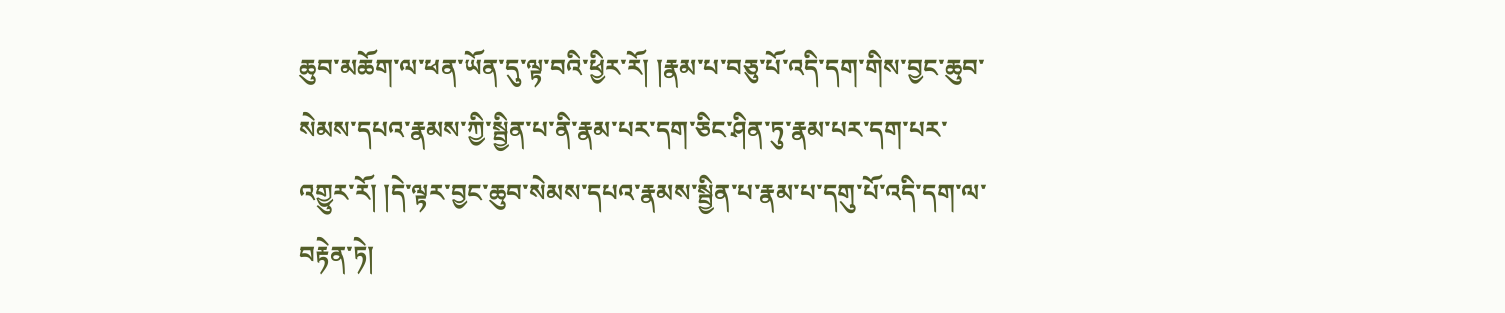ཆུབ་མཆོག་ལ་ཕན་ཡོན་དུ་ལྟ་བའི་ཕྱིར་རོ། །རྣམ་པ་བཅུ་པོ་འདི་དག་གིས་བྱང་ཆུབ་སེམས་དཔའ་རྣམས་ཀྱི་སྦྱིན་པ་ནི་རྣམ་པར་དག་ཅིང་ཤིན་ཏུ་རྣམ་པར་དག་པར་འགྱུར་རོ། །དེ་ལྟར་བྱང་ཆུབ་སེམས་དཔའ་རྣམས་སྦྱིན་པ་རྣམ་པ་དགུ་པོ་འདི་དག་ལ་བརྟེན་ཏེ།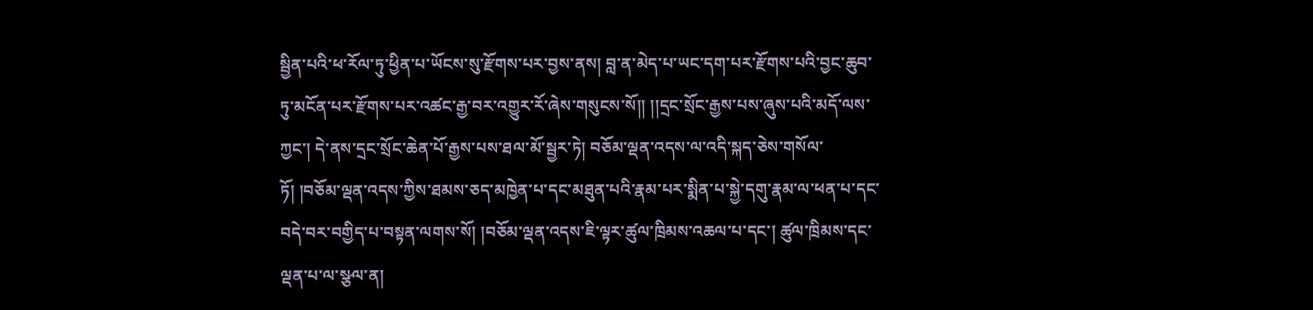སྦྱིན་པའི་ཕ་རོལ་ཏུ་ཕྱིན་པ་ཡོངས་སུ་རྫོགས་པར་བྱས་ནས། བླ་ན་མེད་པ་ཡང་དག་པར་རྫོགས་པའི་བྱང་ཆུབ་ཏུ་མངོན་པར་རྫོགས་པར་འཚང་རྒྱ་བར་འགྱུར་རོ་ཞེས་གསུངས་སོ།། །།དྲང་སྲོང་རྒྱས་པས་ཞུས་པའི་མདོ་ལས་ཀྱང་། དེ་ནས་དྲང་སྲོང་ཆེན་པོ་རྒྱས་པས་ཐལ་མོ་སྦྱར་ཏེ། བཅོམ་ལྡན་འདས་ལ་འདི་སྐད་ཅེས་གསོལ་ཏོ། །བཅོམ་ལྡན་འདས་ཀྱིས་ཐམས་ཅད་མཁྱེན་པ་དང་མཐུན་པའི་རྣམ་པར་སྨིན་པ་སྐྱེ་དགུ་རྣམ་ལ་ཕན་པ་དང་བདེ་བར་བགྱིད་པ་བསྟན་ལགས་སོ། །བཅོམ་ལྡན་འདས་ཇི་ལྟར་ཚུལ་ཁྲིམས་འཆལ་པ་དང་། ཚུལ་ཁྲིམས་དང་ལྡན་པ་ལ་སྩལ་ན།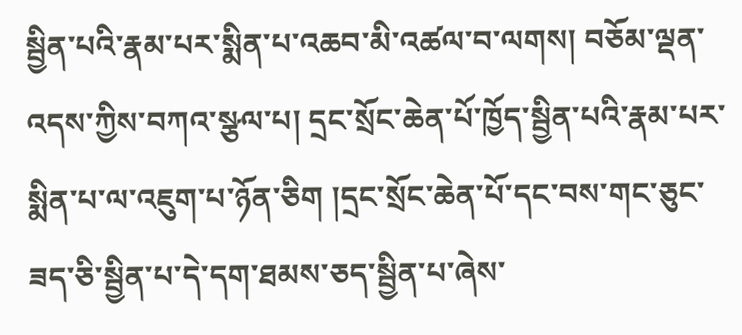སྦྱིན་པའི་རྣམ་པར་སྨིན་པ་འཆབ་མི་འཚལ་བ་ལགས། བཅོམ་ལྡན་འདས་ཀྱིས་བཀའ་སྩལ་པ། དྲང་སྲོང་ཆེན་པོ་ཁྱོད་སྦྱིན་པའི་རྣམ་པར་སྨིན་པ་ལ་འཇུག་པ་ཉོན་ཅིག །དྲང་སྲོང་ཆེན་པོ་དང་བས་གང་ཅུང་ཟད་ཅི་སྦྱིན་པ་དེ་དག་ཐམས་ཅད་སྦྱིན་པ་ཞེས་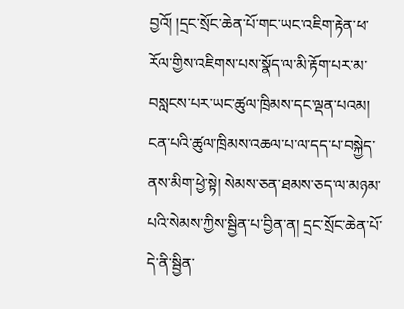བྱའོ། །དྲང་སྲོང་ཆེན་པོ་གང་ཡང་འཇིག་རྟེན་ཕ་རོལ་གྱིས་འཇིགས་པས་སྣོད་ལ་མི་རྟོག་པར་མ་བསླངས་པར་ཡང་ཚུལ་ཁྲིམས་དང་ལྡན་པའམ། ངན་པའི་ཚུལ་ཁྲིམས་འཆལ་པ་ལ་དད་པ་བསྐྱེད་ནས་མིག་ཕྱེ་སྟེ། སེམས་ཅན་ཐམས་ཅད་ལ་མཉམ་པའི་སེམས་ཀྱིས་སྦྱིན་པ་བྱིན་ན། དྲང་སྲོང་ཆེན་པོ་དེ་ནི་སྦྱིན་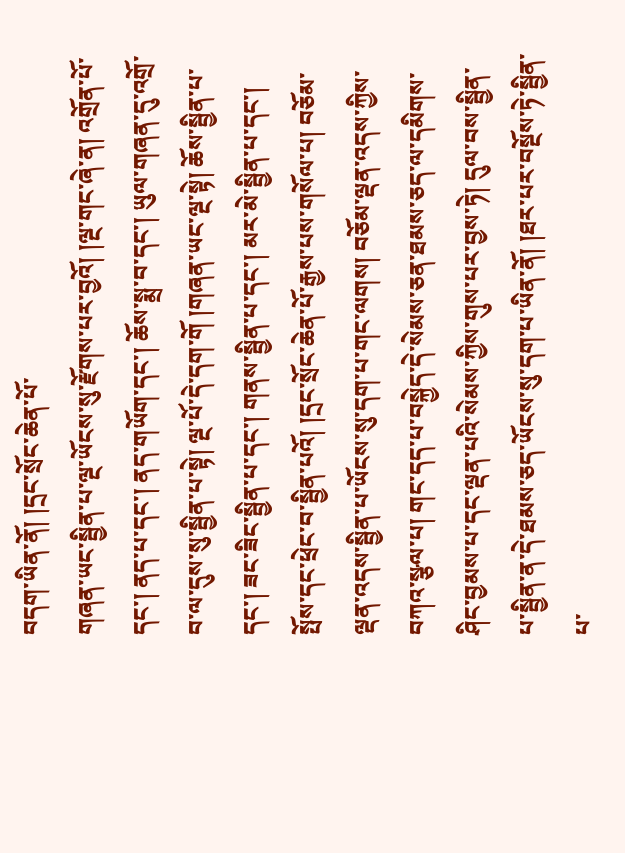བདག་ཡིན་ནོ། །དྲང་སྲོང་ཆེན་པོ་
གཞན་ཡང་སྦྱིན་པ་ལྔ་ཡོངས་སུ་རྫོགས་པར་བྱའོ། །ལྔ་གང་ཞེ་ན། འགྲོན་པོ་དང་། ནད་པ་དང་། ནད་གཡོག་དང་། ཆོས་སྨྲ་བ་དང་། ཡུལ་གཞན་དུ་འགྲོ་བ་ལ་དུས་སུ་སྦྱིན་པ་སྟེ། ལྔ་པོ་དེ་དག་གོ །གཞན་ཡང་ལྔ་སྟེ། ཆོས་སྦྱིན་པ་དང་། ཟང་ཟིང་སྦྱིན་པ་དང་། གནས་སྦྱིན་པ་དང་། མར་མེ་སྦྱིན་པ་དང་། སྤོས་དང་ཕྲེང་བ་སྦྱིན་པའོ། །དྲང་སྲོང་ཆེན་པོ་རྒྱས་པས་གསོལ་པ། བཅོམ་ལྡན་འདས་སྦྱིན་པ་ཡོངས་སུ་དག་པ་གང་ལགས། བཅོམ་ལྡན་འདས་ཀྱིས་བཀའ་སྩལ་པ། གང་དད་པ་བསྐྱེད་དེ་སེམས་ཅན་ཐམས་ཅད་ལ་དམིགས་ཤིང་བྱམས་པ་དང་ལྡན་པའི་སེམས་ཀྱིས་གུས་པར་བྱས་ཏེ། དུལ་བས་སྦྱིན་པ་སྦྱིན་ན་དེ་ཐམས་ཅད་ཡོངས་སུ་དག་པ་ཡིན་ནོ། །ཐར་པར་བསྔོས་ཏེ་སྦྱིན་པ་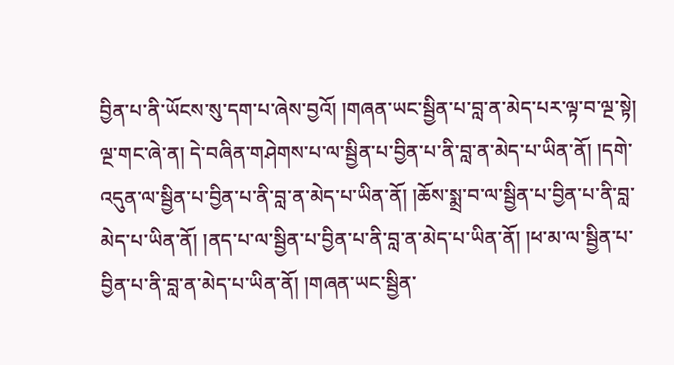བྱིན་པ་ནི་ཡོངས་སུ་དག་པ་ཞེས་བྱའོ། །གཞན་ཡང་སྦྱིན་པ་བླ་ན་མེད་པར་ལྟ་བ་ལྔ་སྟེ། ལྔ་གང་ཞེ་ན། དེ་བཞིན་གཤེགས་པ་ལ་སྦྱིན་པ་བྱིན་པ་ནི་བླ་ན་མེད་པ་ཡིན་ནོ། །དགེ་འདུན་ལ་སྦྱིན་པ་བྱིན་པ་ནི་བླ་ན་མེད་པ་ཡིན་ནོ། །ཆོས་སྨྲ་བ་ལ་སྦྱིན་པ་བྱིན་པ་ནི་བླ་མེད་པ་ཡིན་ནོ། །ནད་པ་ལ་སྦྱིན་པ་བྱིན་པ་ནི་བླ་ན་མེད་པ་ཡིན་ནོ། །ཕ་མ་ལ་སྦྱིན་པ་བྱིན་པ་ནི་བླ་ན་མེད་པ་ཡིན་ནོ། །གཞན་ཡང་སྦྱིན་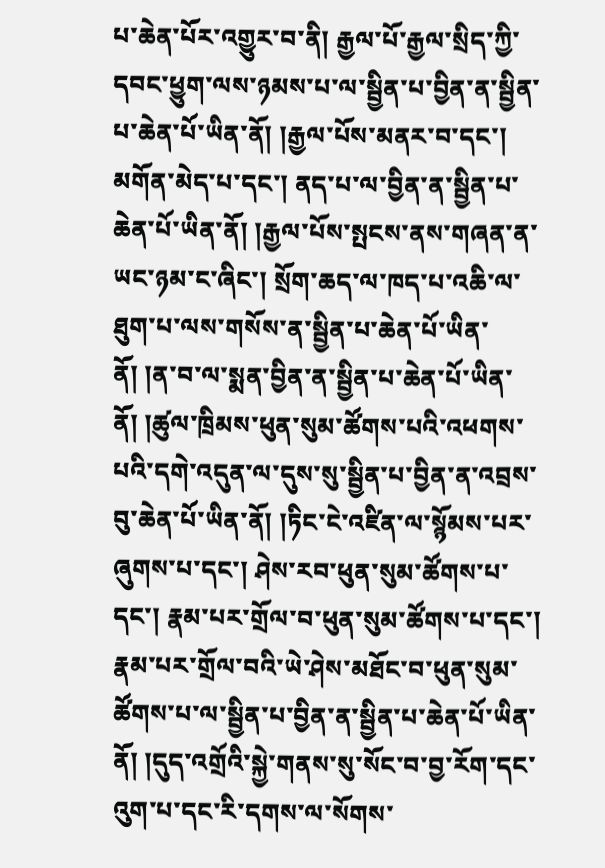པ་ཆེན་པོར་འགྱུར་བ་ནི། རྒྱལ་པོ་རྒྱལ་སྲིད་ཀྱི་དབང་ཕྱུག་ལས་ཉམས་པ་ལ་སྦྱིན་པ་བྱིན་ན་སྦྱིན་པ་ཆེན་པོ་ཡིན་ནོ། །རྒྱལ་པོས་མནར་བ་དང་། མགོན་མེད་པ་དང་། ནད་པ་ལ་བྱིན་ན་སྦྱིན་པ་ཆེན་པོ་ཡིན་ནོ། །རྒྱལ་པོས་སྤངས་ནས་གཞན་ན་ཡང་ཉམ་ང་ཞིང་། སྲོག་ཆད་ལ་ཁད་པ་འཆི་ལ་ཐུག་པ་ལས་གསོས་ན་སྦྱིན་པ་ཆེན་པོ་ཡིན་ནོ། །ན་བ་ལ་སྨན་བྱིན་ན་སྦྱིན་པ་ཆེན་པོ་ཡིན་ནོ། །ཚུལ་ཁྲིམས་ཕུན་སུམ་ཚོགས་པའི་འཕགས་པའི་དགེ་འདུན་ལ་དུས་སུ་སྦྱིན་པ་བྱིན་ན་འབྲས་བུ་ཆེན་པོ་ཡིན་ནོ། །ཏིང་ངེ་འཛིན་ལ་སྙོམས་པར་ཞུགས་པ་དང་། ཤེས་རབ་ཕུན་སུམ་ཚོགས་པ་དང་། རྣམ་པར་གྲོལ་བ་ཕུན་སུམ་ཚོགས་པ་དང་། རྣམ་པར་གྲོལ་བའི་ཡེ་ཤེས་མཐོང་བ་ཕུན་སུམ་ཚོགས་པ་ལ་སྦྱིན་པ་བྱིན་ན་སྦྱིན་པ་ཆེན་པོ་ཡིན་ནོ། །དུད་འགྲོའི་སྐྱེ་གནས་སུ་སོང་བ་བྱ་རོག་དང་འུག་པ་དང་རི་དགས་ལ་སོགས་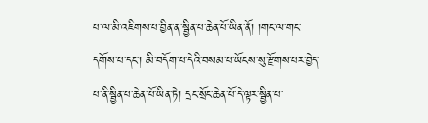པ་ལ་མི་འཇིགས་པ་བྱིན་ན་སྦྱིན་པ་ཆེན་པོ་ཡིན་ནོ། །གང་ལ་གང་དགོས་པ་དང་། མི་བདོག་པ་དེའི་བསམ་པ་ཡོངས་སུ་རྫོགས་པར་བྱེད་པ་ནི་སྦྱིན་པ་ཆེན་པོ་ཡིན་ཏེ། དྲང་སྲོང་ཆེན་པོ་དེ་ལྟར་སྦྱིན་པ་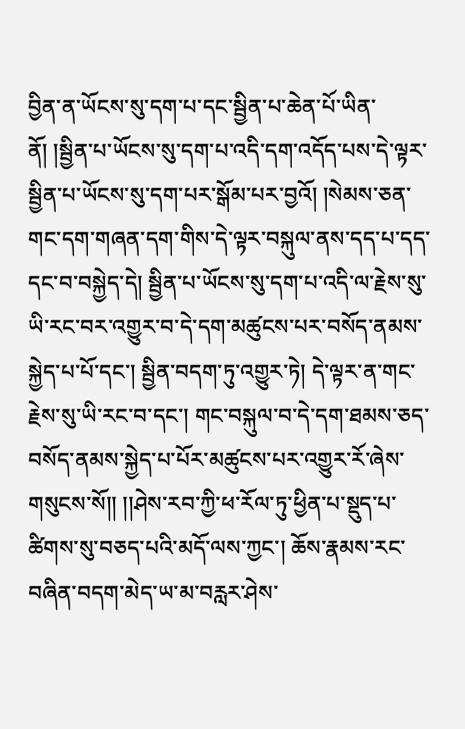བྱིན་ན་ཡོངས་སུ་དག་པ་དང་སྦྱིན་པ་ཆེན་པོ་ཡིན་ནོ། །སྦྱིན་པ་ཡོངས་སུ་དག་པ་འདི་དག་འདོད་པས་དེ་ལྟར་སྦྱིན་པ་ཡོངས་སུ་དག་པར་སྒོམ་པར་བྱའོ། །སེམས་ཅན་གང་དག་གཞན་དག་གིས་དེ་ལྟར་བསྐུལ་ནས་དད་པ་དད་དང་བ་བསྐྱེད་དེ། སྦྱིན་པ་ཡོངས་སུ་དག་པ་འདི་ལ་རྗེས་སུ་ཡི་རང་བར་འགྱུར་བ་དེ་དག་མཚུངས་པར་བསོད་ནམས་སྐྱེད་པ་པོ་དང་། སྦྱིན་བདག་ཏུ་འགྱུར་ཏེ། དེ་ལྟར་ན་གང་རྗེས་སུ་ཡི་རང་བ་དང་། གང་བསྐུལ་བ་དེ་དག་ཐམས་ཅད་བསོད་ནམས་སྐྱེད་པ་པོར་མཚུངས་པར་འགྱུར་རོ་ཞེས་གསུངས་སོ།། །།ཤེས་རབ་ཀྱི་ཕ་རོལ་ཏུ་ཕྱིན་པ་སྡུད་པ་ཚིགས་སུ་བཅད་པའི་མདོ་ལས་ཀྱང་། ཆོས་རྣམས་རང་བཞིན་བདག་མེད་ཡ་མ་བརླར་ཤེས་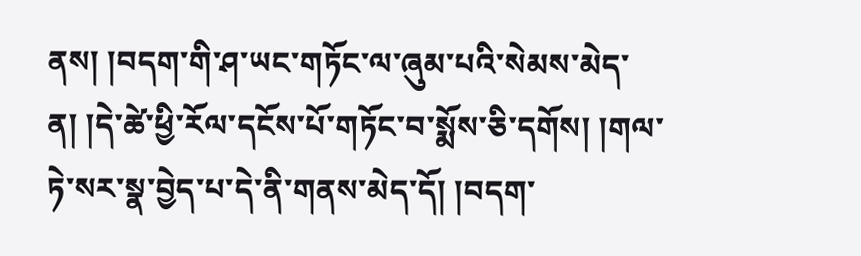ནས། །བདག་གི་ཤ་ཡང་གཏོང་ལ་ཞུམ་པའི་སེམས་མེད་ན། །དེ་ཚེ་ཕྱི་རོལ་དངོས་པོ་གཏོང་བ་སྨོས་ཅི་དགོས། །གལ་ཏེ་སར་སྣ་བྱེད་པ་དེ་ནི་གནས་མེད་དོ། །བདག་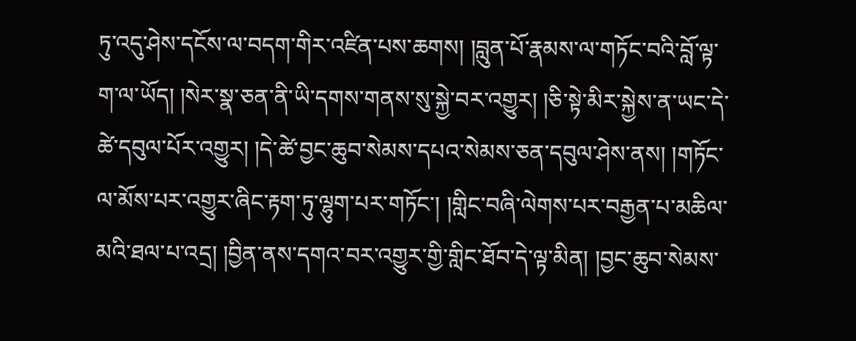ཏུ་འདུ་ཤེས་དངོས་ལ་བདག་གིར་འཛིན་པས་ཆགས། །བླུན་པོ་རྣམས་ལ་གཏོང་བའི་བློ་ལྟ་ག་ལ་ཡོད། །སེར་སྣ་ཅན་ནི་ཡི་དགས་གནས་སུ་སྐྱེ་བར་འགྱུར། །ཅི་སྟེ་མིར་སྐྱེས་ན་ཡང་དེ་ཚེ་དབུལ་པོར་འགྱུར། །དེ་ཚེ་བྱང་ཆུབ་སེམས་དཔའ་སེམས་ཅན་དབུལ་ཤེས་ནས། །གཏོང་ལ་མོས་པར་འགྱུར་ཞིང་རྟག་ཏུ་ལྷུག་པར་གཏོང་། །གླིང་བཞི་ལེགས་པར་བརྒྱན་པ་མཆིལ་མའི་ཐལ་པ་འདྲ། །བྱིན་ནས་དགའ་བར་འགྱུར་གྱི་གླིང་ཐོབ་དེ་ལྟ་མིན། །བྱང་ཆུབ་སེམས་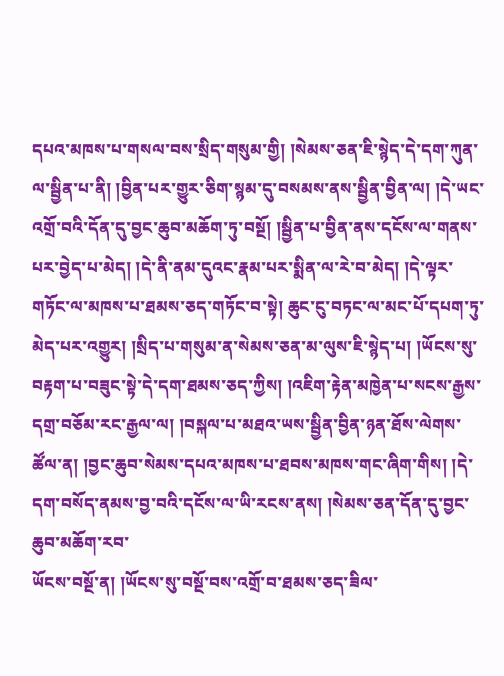དཔའ་མཁས་པ་གསལ་བས་སྲིད་གསུམ་གྱི། །སེམས་ཅན་ཇི་སྙེད་དེ་དག་ཀུན་ལ་སྦྱིན་པ་ནི། །བྱིན་པར་གྱུར་ཅིག་སྙམ་དུ་བསམས་ནས་སྦྱིན་བྱིན་ལ། །དེ་ཡང་འགྲོ་བའི་དོན་དུ་བྱང་ཆུབ་མཆོག་ཏུ་བསྔོ། །སྦྱིན་པ་བྱིན་ནས་དངོས་ལ་གནས་པར་བྱེད་པ་མེད། །དེ་ནི་ནམ་དུའང་རྣམ་པར་སྨིན་ལ་རེ་བ་མེད། །དེ་ལྟར་གཏོང་ལ་མཁས་པ་ཐམས་ཅད་གཏོང་བ་སྟེ། ཆུང་ངུ་བཏང་ལ་མང་པོ་དཔག་ཏུ་མེད་པར་འགྱུར། །སྲིད་པ་གསུམ་ན་སེམས་ཅན་མ་ལུས་ཇི་སྙེད་པ། །ཡོངས་སུ་བརྟག་པ་བཟུང་སྟེ་དེ་དག་ཐམས་ཅད་ཀྱིས། །འཇིག་རྟེན་མཁྱེན་པ་སངས་རྒྱས་དགྲ་བཅོམ་རང་རྒྱལ་ལ། །བསྐལ་པ་མཐའ་ཡས་སྦྱིན་བྱིན་ཉན་ཐོས་ལེགས་ཚོལ་ན། །བྱང་ཆུབ་སེམས་དཔའ་མཁས་པ་ཐབས་མཁས་གང་ཞིག་གིས། །དེ་དག་བསོད་ནམས་བྱ་བའི་དངོས་ལ་ཡི་རངས་ནས། །སེམས་ཅན་དོན་དུ་བྱང་ཆུབ་མཆོག་རབ་
ཡོངས་བསྔོ་ན། །ཡོངས་སུ་བསྔོ་བས་འགྲོ་བ་ཐམས་ཅད་ཟིལ་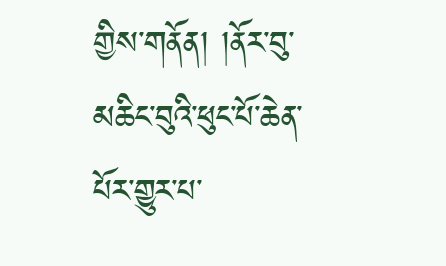གྱིས་གནོན། །ནོར་བུ་མཆིང་བུའི་ཕུང་པོ་ཆེན་པོར་གྱུར་པ་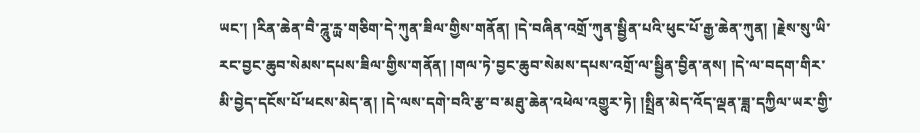ཡང་། །རིན་ཆེན་བཻ་ཌཱུ་ཪྻ་གཅིག་དེ་ཀུན་ཟིལ་གྱིས་གནོན། །དེ་བཞིན་འགྲོ་ཀུན་སྦྱིན་པའི་ཕུང་པོ་རྒྱ་ཆེན་ཀུན། །རྗེས་སུ་ཡི་རང་བྱང་ཆུབ་སེམས་དཔས་ཟིལ་གྱིས་གནོན། །གལ་ཏེ་བྱང་ཆུབ་སེམས་དཔས་འགྲོ་ལ་སྦྱིན་བྱིན་ནས། །དེ་ལ་བདག་གིར་མི་བྱེད་དངོས་པོ་ཕངས་མེད་ན། །དེ་ལས་དགེ་བའི་རྩ་བ་མཐུ་ཆེན་འཕེལ་འགྱུར་ཏེ། །སྤྲིན་མེད་འོད་ལྡན་ཟླ་དཀྱིལ་ཡར་གྱི་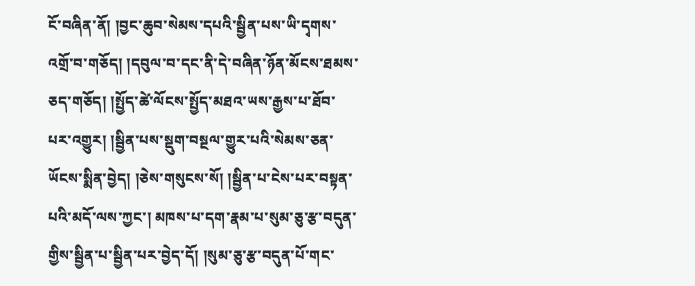ངོ་བཞིན་ནོ། །བྱང་ཆུབ་སེམས་དཔའི་སྦྱིན་པས་ཡི་དྭགས་འགྲོ་བ་གཅོད། །དབུལ་བ་དང་ནི་དེ་བཞིན་ཉོན་མོངས་ཐམས་ཅད་གཅོད། །སྤྱོད་ཚེ་ལོངས་སྤྱོད་མཐའ་ཡས་རྒྱས་པ་ཐོབ་པར་འགྱུར། །སྦྱིན་པས་སྡུག་བསྔལ་གྱུར་པའི་སེམས་ཅན་ཡོངས་སྨིན་བྱེད། །ཅེས་གསུངས་སོ། །སྦྱིན་པ་ངེས་པར་བསྟན་པའི་མདོ་ལས་ཀྱང་། མཁས་པ་དག་རྣམ་པ་སུམ་ཅུ་རྩ་བདུན་གྱིས་སྦྱིན་པ་སྦྱིན་པར་བྱེད་དོ། །སུམ་ཅུ་རྩ་བདུན་པོ་གང་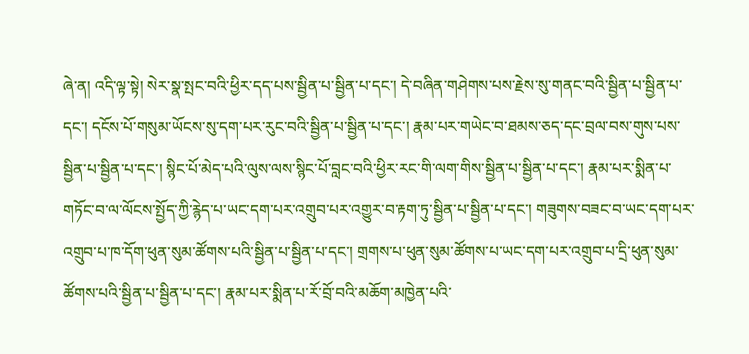ཞེ་ན། འདི་ལྟ་སྟེ། སེར་སྣ་སྤང་བའི་ཕྱིར་དད་པས་སྦྱིན་པ་སྦྱིན་པ་དང་། དེ་བཞིན་གཤེགས་པས་རྗེས་སུ་གནང་བའི་སྦྱིན་པ་སྦྱིན་པ་དང་། དངོས་པོ་གསུམ་ཡོངས་སུ་དག་པར་རུང་བའི་སྦྱིན་པ་སྦྱིན་པ་དང་། རྣམ་པར་གཡེང་བ་ཐམས་ཅད་དང་བྲལ་བས་གུས་པས་སྦྱིན་པ་སྦྱིན་པ་དང་། སྙིང་པོ་མེད་པའི་ལུས་ལས་སྙིང་པོ་བླང་བའི་ཕྱིར་རང་གི་ལག་གིས་སྦྱིན་པ་སྦྱིན་པ་དང་། རྣམ་པར་སྨིན་པ་གཏོང་བ་ལ་ལོངས་སྤྱོད་ཀྱི་རྙེད་པ་ཡང་དག་པར་འགྲུབ་པར་འགྱུར་བ་རྟག་ཏུ་སྦྱིན་པ་སྦྱིན་པ་དང་། གཟུགས་བཟང་བ་ཡང་དག་པར་འགྲུབ་པ་ཁ་དོག་ཕུན་སུམ་ཚོགས་པའི་སྦྱིན་པ་སྦྱིན་པ་དང་། གྲགས་པ་ཕུན་སུམ་ཚོགས་པ་ཡང་དག་པར་འགྲུབ་པ་དྲི་ཕུན་སུམ་ཚོགས་པའི་སྦྱིན་པ་སྦྱིན་པ་དང་། རྣམ་པར་སྨིན་པ་རོ་བྲོ་བའི་མཆོག་མཁྱེན་པའི་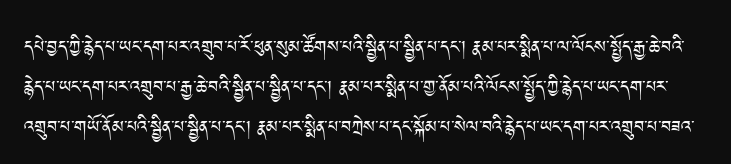དཔེ་བྱད་ཀྱི་རྙེད་པ་ཡང་དག་པར་འགྲུབ་པ་རོ་ཕུན་སུམ་ཚོགས་པའི་སྦྱིན་པ་སྦྱིན་པ་དང་། རྣམ་པར་སྨིན་པ་ལ་ལོངས་སྤྱོད་རྒྱ་ཆེ་བའི་རྙེད་པ་ཡང་དག་པར་འགྲུབ་པ་རྒྱ་ཆེ་བའི་སྦྱིན་པ་སྦྱིན་པ་དང་། རྣམ་པར་སྨིན་པ་གྱ་ནོམ་པའི་ལོངས་སྤྱོད་ཀྱི་རྙེད་པ་ཡང་དག་པར་འགྲུབ་པ་གཡོ་ནོམ་པའི་སྦྱིན་པ་སྦྱིན་པ་དང་། རྣམ་པར་སྨིན་པ་བཀྲེས་པ་དང་སྐོམ་པ་སེལ་བའི་རྙེད་པ་ཡང་དག་པར་འགྲུབ་པ་བཟའ་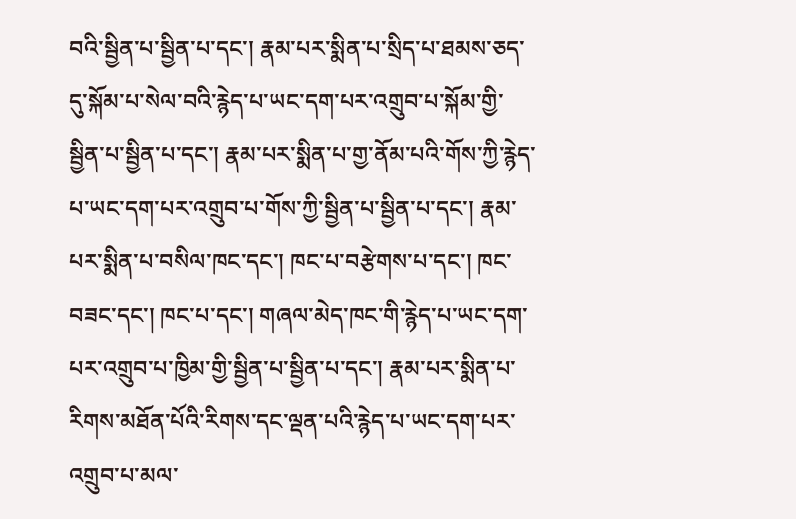བའི་སྦྱིན་པ་སྦྱིན་པ་དང་། རྣམ་པར་སྨིན་པ་སྲིད་པ་ཐམས་ཅད་དུ་སྐོམ་པ་སེལ་བའི་རྙེད་པ་ཡང་དག་པར་འགྲུབ་པ་སྐོམ་གྱི་སྦྱིན་པ་སྦྱིན་པ་དང་། རྣམ་པར་སྨིན་པ་གྱ་ནོམ་པའི་གོས་ཀྱི་རྙེད་པ་ཡང་དག་པར་འགྲུབ་པ་གོས་ཀྱི་སྦྱིན་པ་སྦྱིན་པ་དང་། རྣམ་པར་སྨིན་པ་བསིལ་ཁང་དང་། ཁང་པ་བརྩེགས་པ་དང་། ཁང་བཟང་དང་། ཁང་པ་དང་། གཞལ་མེད་ཁང་གི་རྙེད་པ་ཡང་དག་པར་འགྲུབ་པ་ཁྱིམ་གྱི་སྦྱིན་པ་སྦྱིན་པ་དང་། རྣམ་པར་སྨིན་པ་རིགས་མཐོན་པོའི་རིགས་དང་ལྡན་པའི་རྙེད་པ་ཡང་དག་པར་འགྲུབ་པ་མལ་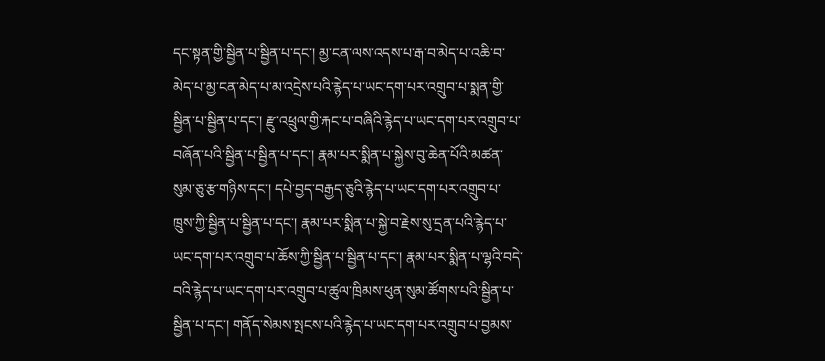དང་སྟན་གྱི་སྦྱིན་པ་སྦྱིན་པ་དང་། མྱ་ངན་ལས་འདས་པ་རྒ་བ་མེད་པ་འཆི་བ་མེད་པ་མྱ་ངན་མེད་པ་མ་འདྲེས་པའི་རྙེད་པ་ཡང་དག་པར་འགྲུབ་པ་སྨན་གྱི་སྦྱིན་པ་སྦྱིན་པ་དང་། རྫུ་འཕྲུལ་གྱི་རྐང་པ་བཞིའི་རྙེད་པ་ཡང་དག་པར་འགྲུབ་པ་བཞོན་པའི་སྦྱིན་པ་སྦྱིན་པ་དང་། རྣམ་པར་སྨིན་པ་སྐྱེས་བུ་ཆེན་པོའི་མཚན་སུམ་ཅུ་རྩ་གཉིས་དང་། དཔེ་བྱད་བརྒྱད་ཅུའི་རྙེད་པ་ཡང་དག་པར་འགྲུབ་པ་ཁྲུས་ཀྱི་སྦྱིན་པ་སྦྱིན་པ་དང་། རྣམ་པར་སྨིན་པ་སྐྱེ་བ་རྗེས་སུ་དྲན་པའི་རྙེད་པ་ཡང་དག་པར་འགྲུབ་པ་ཆོས་ཀྱི་སྦྱིན་པ་སྦྱིན་པ་དང་། རྣམ་པར་སྨིན་པ་ལྷའི་བདེ་བའི་རྙེད་པ་ཡང་དག་པར་འགྲུབ་པ་ཚུལ་ཁྲིམས་ཕུན་སུམ་ཚོགས་པའི་སྦྱིན་པ་སྦྱིན་པ་དང་། གནོད་སེམས་སྤངས་པའི་རྙེད་པ་ཡང་དག་པར་འགྲུབ་པ་བྱམས་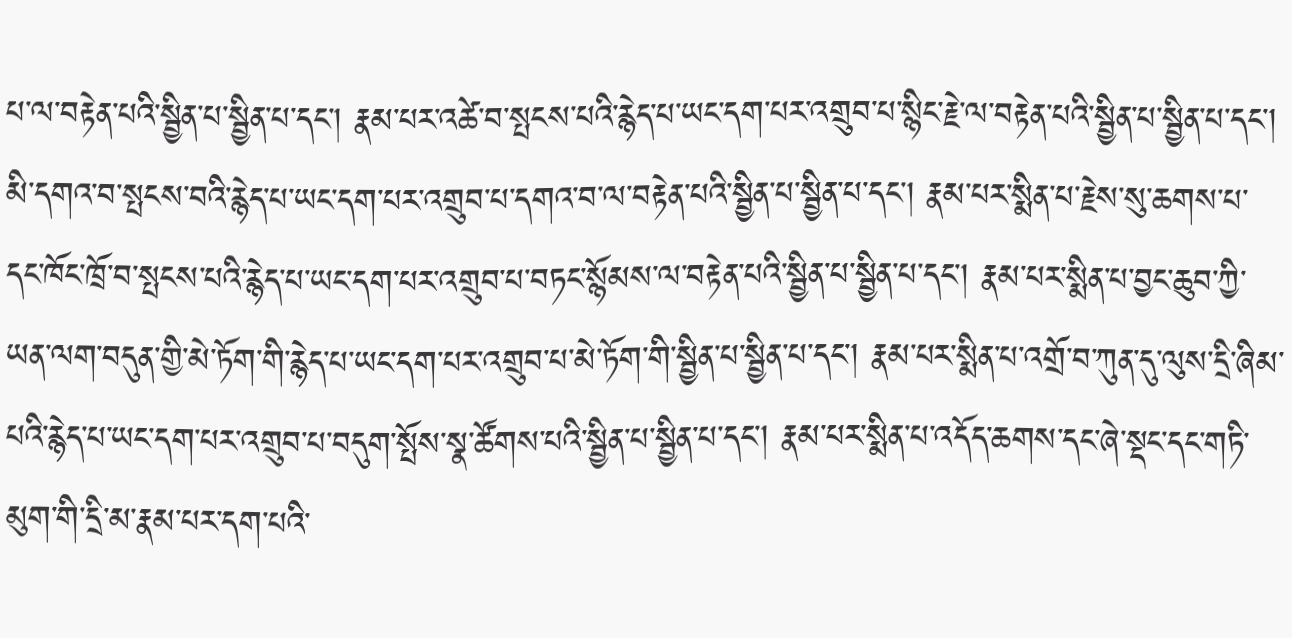པ་ལ་བརྟེན་པའི་སྦྱིན་པ་སྦྱིན་པ་དང་། རྣམ་པར་འཚེ་བ་སྤངས་པའི་རྙེད་པ་ཡང་དག་པར་འགྲུབ་པ་སྙིང་རྗེ་ལ་བརྟེན་པའི་སྦྱིན་པ་སྦྱིན་པ་དང་། མི་དགའ་བ་སྤངས་བའི་རྙེད་པ་ཡང་དག་པར་འགྲུབ་པ་དགའ་བ་ལ་བརྟེན་པའི་སྦྱིན་པ་སྦྱིན་པ་དང་། རྣམ་པར་སྨིན་པ་རྗེས་སུ་ཆགས་པ་དང་ཁོང་ཁྲོ་བ་སྤངས་པའི་རྙེད་པ་ཡང་དག་པར་འགྲུབ་པ་བཏང་སྙོམས་ལ་བརྟེན་པའི་སྦྱིན་པ་སྦྱིན་པ་དང་། རྣམ་པར་སྨིན་པ་བྱང་ཆུབ་ཀྱི་ཡན་ལག་བདུན་གྱི་མེ་ཏོག་གི་རྙེད་པ་ཡང་དག་པར་འགྲུབ་པ་མེ་ཏོག་གི་སྦྱིན་པ་སྦྱིན་པ་དང་། རྣམ་པར་སྨིན་པ་འགྲོ་བ་ཀུན་དུ་ལུས་དྲི་ཞིམ་པའི་རྙེད་པ་ཡང་དག་པར་འགྲུབ་པ་བདུག་སྤོས་སྣ་ཚོགས་པའི་སྦྱིན་པ་སྦྱིན་པ་དང་། རྣམ་པར་སྨིན་པ་འདོད་ཆགས་དང་ཞེ་སྡང་དང་གཏི་མུག་གི་དྲི་མ་རྣམ་པར་དག་པའི་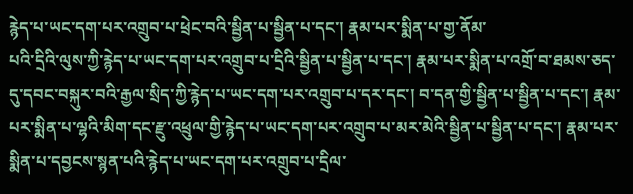རྙེད་པ་ཡང་དག་པར་འགྲུབ་པ་ཕྲེང་བའི་སྦྱིན་པ་སྦྱིན་པ་དང་། རྣམ་པར་སྨིན་པ་གྱ་ནོམ་
པའི་དྲིའི་ལུས་ཀྱི་རྙེད་པ་ཡང་དག་པར་འགྲུབ་པ་དྲིའི་སྦྱིན་པ་སྦྱིན་པ་དང་། རྣམ་པར་སྨིན་པ་འགྲོ་བ་ཐམས་ཅད་དུ་དབང་བསྐུར་བའི་རྒྱལ་སྲིད་ཀྱི་རྙེད་པ་ཡང་དག་པར་འགྲུབ་པ་དར་དང་། བ་དན་གྱི་སྦྱིན་པ་སྦྱིན་པ་དང་། རྣམ་པར་སྨིན་པ་ལྷའི་མིག་དང་རྫུ་འཕྲུལ་གྱི་རྙེད་པ་ཡང་དག་པར་འགྲུབ་པ་མར་མེའི་སྦྱིན་པ་སྦྱིན་པ་དང་། རྣམ་པར་སྨིན་པ་དབྱངས་སྙན་པའི་རྙེད་པ་ཡང་དག་པར་འགྲུབ་པ་དྲིལ་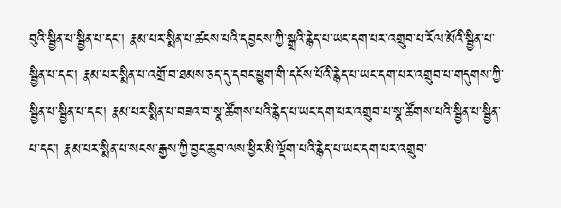བུའི་སྦྱིན་པ་སྦྱིན་པ་དང་། རྣམ་པར་སྨིན་པ་ཚངས་པའི་དབྱངས་ཀྱི་སྒྲའི་རྙེད་པ་ཡང་དག་པར་འགྲུབ་པ་རོལ་མོའི་སྦྱིན་པ་སྦྱིན་པ་དང་། རྣམ་པར་སྨིན་པ་འགྲོ་བ་ཐམས་ཅད་དུ་དབང་ཕྱུག་གི་དངོས་པོའི་རྙེད་པ་ཡང་དག་པར་འགྲུབ་པ་གདུགས་ཀྱི་སྦྱིན་པ་སྦྱིན་པ་དང་། རྣམ་པར་སྨིན་པ་བཟའ་བ་སྣ་ཚོགས་པའི་རྙེད་པ་ཡང་དག་པར་འགྲུབ་པ་སྣ་ཚོགས་པའི་སྦྱིན་པ་སྦྱིན་པ་དང་། རྣམ་པར་སྨིན་པ་སངས་རྒྱས་ཀྱི་བྱང་ཆུབ་ལས་ཕྱིར་མི་ལྡོག་པའི་རྙེད་པ་ཡང་དག་པར་འགྲུབ་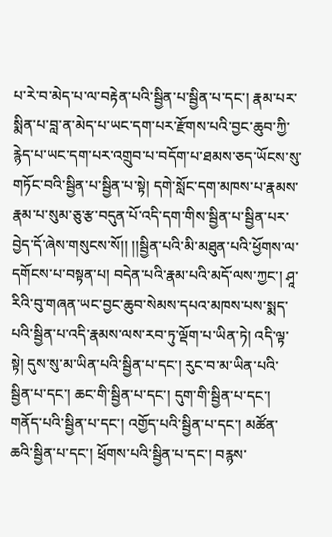པ་རེ་བ་མེད་པ་ལ་བརྟེན་པའི་སྦྱིན་པ་སྦྱིན་པ་དང་། རྣམ་པར་སྨིན་པ་བླ་ན་མེད་པ་ཡང་དག་པར་རྫོགས་པའི་བྱང་ཆུབ་ཀྱི་རྙེད་པ་ཡང་དག་པར་འགྲུབ་པ་བདོག་པ་ཐམས་ཅད་ཡོངས་སུ་གཏོང་བའི་སྦྱིན་པ་སྦྱིན་པ་སྟེ། དགེ་སློང་དག་མཁས་པ་རྣམས་རྣམ་པ་སུམ་ཅུ་རྩ་བདུན་པོ་འདི་དག་གིས་སྦྱིན་པ་སྦྱིན་པར་བྱེད་དོ་ཞེས་གསུངས་སོ།། །།སྦྱིན་པའི་མི་མཐུན་པའི་ཕྱོགས་ལ་དགོངས་པ་བསྟན་པ། བདེན་པའི་རྣམ་པའི་མདོ་ལས་ཀྱང་། ཤཱ་རིའི་བུ་གཞན་ཡང་བྱང་ཆུབ་སེམས་དཔའ་མཁས་པས་སྨད་པའི་སྦྱིན་པ་འདི་རྣམས་ལས་རབ་ཏུ་ལྡོག་པ་ཡིན་ཏེ། འདི་ལྟ་སྟེ། དུས་སུ་མ་ཡིན་པའི་སྦྱིན་པ་དང་། རུང་བ་མ་ཡིན་པའི་སྦྱིན་པ་དང་། ཆང་གི་སྦྱིན་པ་དང་། དུག་གི་སྦྱིན་པ་དང་། གནོད་པའི་སྦྱིན་པ་དང་། འགྱོད་པའི་སྦྱིན་པ་དང་། མཚོན་ཆའི་སྦྱིན་པ་དང་། ཕྲོགས་པའི་སྦྱིན་པ་དང་། བརྙས་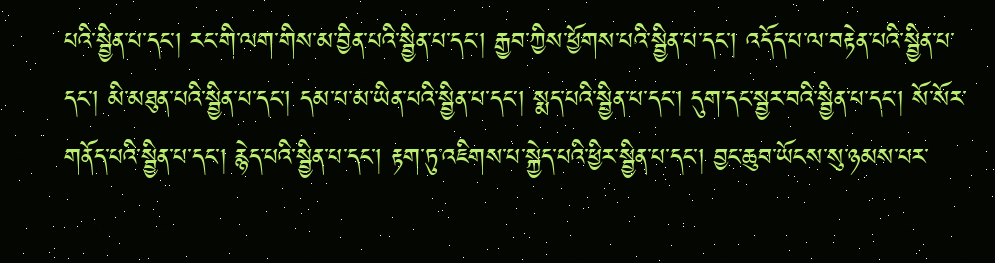པའི་སྦྱིན་པ་དང་། རང་གི་ལག་གིས་མ་བྱིན་པའི་སྦྱིན་པ་དང་། རྒྱབ་ཀྱིས་ཕྱོགས་པའི་སྦྱིན་པ་དང་། འདོད་པ་ལ་བརྟེན་པའི་སྦྱིན་པ་དང་། མི་མཐུན་པའི་སྦྱིན་པ་དང་། དམ་པ་མ་ཡིན་པའི་སྦྱིན་པ་དང་། སྨད་པའི་སྦྱིན་པ་དང་། དུག་དང་སྦྱར་བའི་སྦྱིན་པ་དང་། སོ་སོར་གནོད་པའི་སྦྱིན་པ་དང་། རྙེད་པའི་སྦྱིན་པ་དང་། རྟག་ཏུ་འཇིགས་པ་སྐྱེད་པའི་ཕྱིར་སྦྱིན་པ་དང་། བྱང་ཆུབ་ཡོངས་སུ་ཉམས་པར་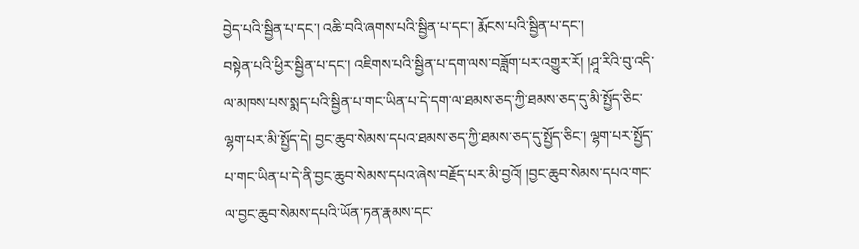བྱེད་པའི་སྦྱིན་པ་དང་། འཆི་བའི་ཞགས་པའི་སྦྱིན་པ་དང་། རྨོངས་པའི་སྦྱིན་པ་དང་།
བསྟེན་པའི་ཕྱིར་སྦྱིན་པ་དང་། འཇིགས་པའི་སྦྱིན་པ་དག་ལས་བཟློག་པར་འགྱུར་རོ། །ཤཱ་རིའི་བུ་འདི་ལ་མཁས་པས་སྨད་པའི་སྦྱིན་པ་གང་ཡིན་པ་དེ་དག་ལ་ཐམས་ཅད་ཀྱི་ཐམས་ཅད་དུ་མི་སྤྱོད་ཅིང་ལྷག་པར་མི་སྤྱོད་དེ། བྱང་ཆུབ་སེམས་དཔའ་ཐམས་ཅད་ཀྱི་ཐམས་ཅད་དུ་སྤྱོད་ཅིང་། ལྷག་པར་སྤྱོད་པ་གང་ཡིན་པ་དེ་ནི་བྱང་ཆུབ་སེམས་དཔའ་ཞེས་བརྗོད་པར་མི་བྱའོ། །བྱང་ཆུབ་སེམས་དཔའ་གང་ལ་བྱང་ཆུབ་སེམས་དཔའི་ཡོན་ཏན་རྣམས་དང་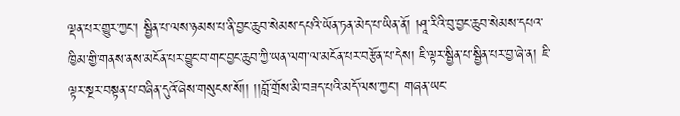ལྡན་པར་གྱུར་ཀྱང་། སྦྱིན་པ་ལས་ཉམས་པ་ནི་བྱང་ཆུབ་སེམས་དཔའི་ཡོན་ཏན་མེད་པ་ཡིན་ནོ། །ཤཱ་རིའི་བུ་བྱང་ཆུབ་སེམས་དཔའ་ཁྱིམ་གྱི་གནས་ནས་མངོན་པར་བྱུང་བ་གང་བྱང་ཆུབ་ཀྱི་ཡན་ལག་ལ་མངོན་པར་བརྩོན་པ་དེས། ཇི་ལྟར་སྦྱིན་པ་སྦྱིན་པར་བྱ་ཞེ་ན། ཇི་ལྟར་སྔར་བསྟན་པ་བཞིན་དུའོ་ཞེས་གསུངས་སོ།། །།བློ་གྲོས་མི་བཟད་པའི་མདོ་ལས་ཀྱང་། གཞན་ཡང་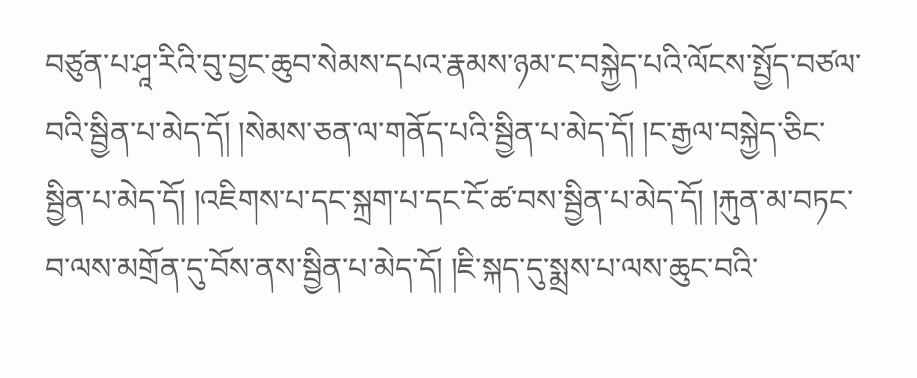བཙུན་པ་ཤཱ་རིའི་བུ་བྱང་ཆུབ་སེམས་དཔའ་རྣམས་ཉམ་ང་བསྐྱེད་པའི་ལོངས་སྤྱོད་བཙལ་བའི་སྦྱིན་པ་མེད་དོ། །སེམས་ཅན་ལ་གནོད་པའི་སྦྱིན་པ་མེད་དོ། །ང་རྒྱལ་བསྐྱེད་ཅིང་སྦྱིན་པ་མེད་དོ། །འཇིགས་པ་དང་སྐྲག་པ་དང་ངོ་ཚ་བས་སྦྱིན་པ་མེད་དོ། །རྐུན་མ་བཏང་བ་ལས་མགྲོན་དུ་བོས་ནས་སྦྱིན་པ་མེད་དོ། །ཇི་སྐད་དུ་སྨྲས་པ་ལས་ཆུང་བའི་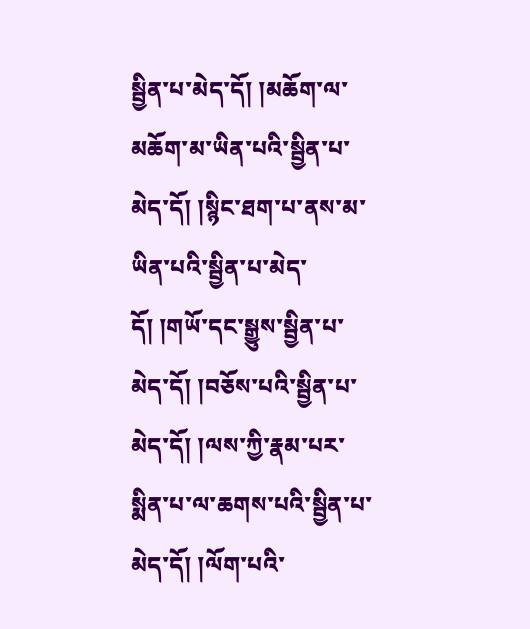སྦྱིན་པ་མེད་དོ། །མཆོག་ལ་མཆོག་མ་ཡིན་པའི་སྦྱིན་པ་མེད་དོ། །སྙིང་ཐག་པ་ནས་མ་ཡིན་པའི་སྦྱིན་པ་མེད་དོ། །གཡོ་དང་སྒྱུས་སྦྱིན་པ་མེད་དོ། །བཅོས་པའི་སྦྱིན་པ་མེད་དོ། །ལས་ཀྱི་རྣམ་པར་སྨིན་པ་ལ་ཆགས་པའི་སྦྱིན་པ་མེད་དོ། །ལོག་པའི་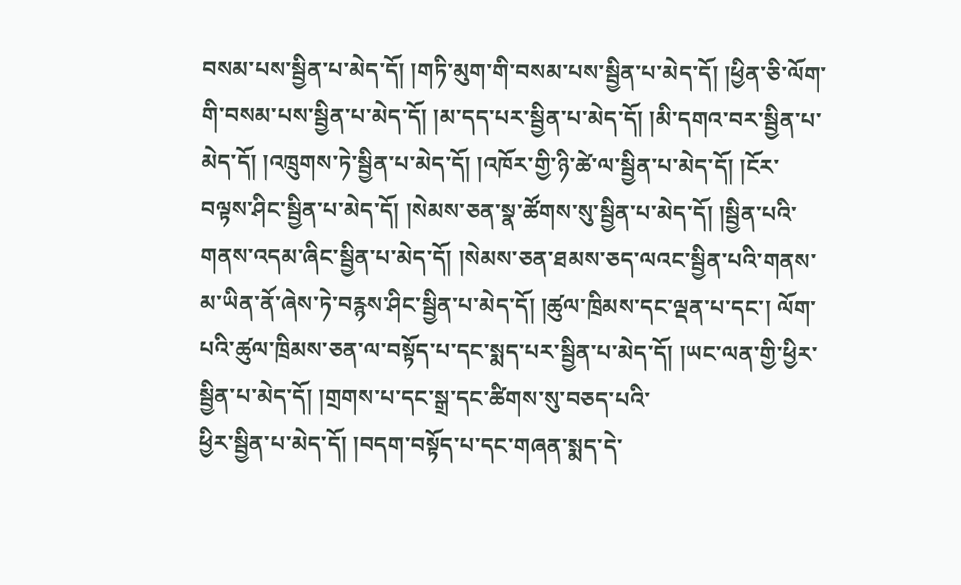བསམ་པས་སྦྱིན་པ་མེད་དོ། །གཏི་མུག་གི་བསམ་པས་སྦྱིན་པ་མེད་དོ། །ཕྱིན་ཅི་ལོག་གི་བསམ་པས་སྦྱིན་པ་མེད་དོ། །མ་དད་པར་སྦྱིན་པ་མེད་དོ། །མི་དགའ་བར་སྦྱིན་པ་མེད་དོ། །འཁྲུགས་ཏེ་སྦྱིན་པ་མེད་དོ། །འཁོར་གྱི་ཉི་ཚེ་ལ་སྦྱིན་པ་མེད་དོ། །ངོར་བལྟས་ཤིང་སྦྱིན་པ་མེད་དོ། །སེམས་ཅན་སྣ་ཚོགས་སུ་སྦྱིན་པ་མེད་དོ། །སྦྱིན་པའི་གནས་འདམ་ཞིང་སྦྱིན་པ་མེད་དོ། །སེམས་ཅན་ཐམས་ཅད་ལའང་སྦྱིན་པའི་གནས་མ་ཡིན་ནོ་ཞེས་ཏེ་བརྙས་ཤིང་སྦྱིན་པ་མེད་དོ། །ཚུལ་ཁྲིམས་དང་ལྡན་པ་དང་། ལོག་པའི་ཚུལ་ཁྲིམས་ཅན་ལ་བསྟོད་པ་དང་སྨད་པར་སྦྱིན་པ་མེད་དོ། །ཡང་ལན་གྱི་ཕྱིར་སྦྱིན་པ་མེད་དོ། །གྲགས་པ་དང་སྒྲ་དང་ཚིགས་སུ་བཅད་པའི་
ཕྱིར་སྦྱིན་པ་མེད་དོ། །བདག་བསྟོད་པ་དང་གཞན་སྨད་དེ་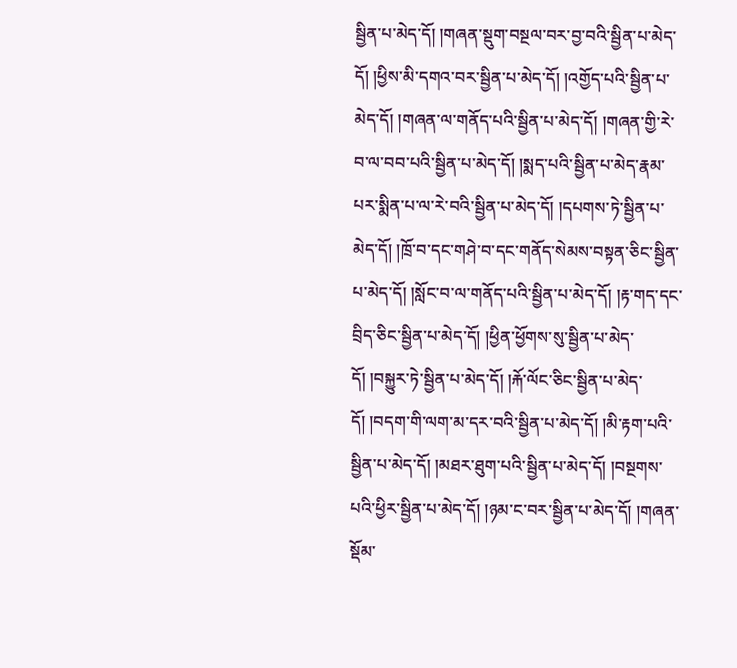སྦྱིན་པ་མེད་དོ། །གཞན་སྡུག་བསྔལ་བར་བྱ་བའི་སྦྱིན་པ་མེད་དོ། །ཕྱིས་མི་དགའ་བར་སྦྱིན་པ་མེད་དོ། །འགྱོད་པའི་སྦྱིན་པ་མེད་དོ། །གཞན་ལ་གནོད་པའི་སྦྱིན་པ་མེད་དོ། །གཞན་གྱི་རེ་བ་ལ་བབ་པའི་སྦྱིན་པ་མེད་དོ། །སྨད་པའི་སྦྱིན་པ་མེད་རྣམ་པར་སྨིན་པ་ལ་རེ་བའི་སྦྱིན་པ་མེད་དོ། །དཔགས་ཏེ་སྦྱིན་པ་མེད་དོ། །ཁྲོ་བ་དང་གཤེ་བ་དང་གནོད་སེམས་བསྟན་ཅིང་སྦྱིན་པ་མེད་དོ། །སློང་བ་ལ་གནོད་པའི་སྦྱིན་པ་མེད་དོ། །རྟ་གད་དང་བྲིད་ཅིང་སྦྱིན་པ་མེད་དོ། །ཕྱིན་ཕྱོགས་སུ་སྦྱིན་པ་མེད་དོ། །བསྐྱུར་ཏེ་སྦྱིན་པ་མེད་དོ། །རྐོ་ལོང་ཅིང་སྦྱིན་པ་མེད་དོ། །བདག་གི་ལག་མ་དར་བའི་སྦྱིན་པ་མེད་དོ། །མི་རྟག་པའི་སྦྱིན་པ་མེད་དོ། །མཐར་ཐུག་པའི་སྦྱིན་པ་མེད་དོ། །བསྔགས་པའི་ཕྱིར་སྦྱིན་པ་མེད་དོ། །ཉམ་ང་བར་སྦྱིན་པ་མེད་དོ། །གཞན་སྡོམ་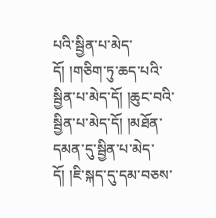པའི་སྦྱིན་པ་མེད་དོ། །གཅིག་ཏུ་ཆད་པའི་སྦྱིན་པ་མེད་དོ། །ཆུང་བའི་སྦྱིན་པ་མེད་དོ། །མཐོན་དམན་དུ་སྦྱིན་པ་མེད་དོ། །ཇི་སྐད་དུ་དམ་བཅས་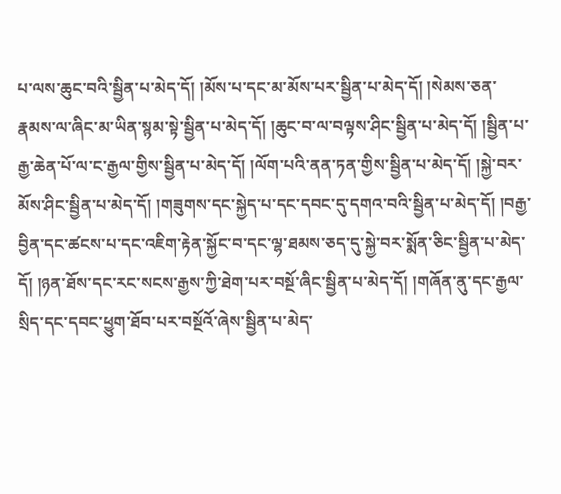པ་ལས་ཆུང་བའི་སྦྱིན་པ་མེད་དོ། །མོས་པ་དང་མ་མོས་པར་སྦྱིན་པ་མེད་དོ། །སེམས་ཅན་རྣམས་ལ་ཞིང་མ་ཡིན་སྙམ་སྟེ་སྦྱིན་པ་མེད་དོ། །ཆུང་བ་ལ་བལྟས་ཤིང་སྦྱིན་པ་མེད་དོ། །སྦྱིན་པ་རྒྱ་ཆེན་པོ་ལ་ང་རྒྱལ་གྱིས་སྦྱིན་པ་མེད་དོ། །ལོག་པའི་ནན་ཏན་གྱིས་སྦྱིན་པ་མེད་དོ། །སྐྱེ་བར་མོས་ཤིང་སྦྱིན་པ་མེད་དོ། །གཟུགས་དང་སྐྱེད་པ་དང་དབང་དུ་དགའ་བའི་སྦྱིན་པ་མེད་དོ། །བརྒྱ་བྱིན་དང་ཚངས་པ་དང་འཇིག་རྟེན་སྐྱོང་བ་དང་ལྷ་ཐམས་ཅད་དུ་སྐྱེ་བར་སྨོན་ཅིང་སྦྱིན་པ་མེད་དོ། །ཉན་ཐོས་དང་རང་སངས་རྒྱས་ཀྱི་ཐེག་པར་བསྔོ་ཞིང་སྦྱིན་པ་མེད་དོ། །གཞོན་ནུ་དང་རྒྱལ་སྲིད་དང་དབང་ཕྱུག་ཐོབ་པར་བསྔོའོ་ཞེས་སྦྱིན་པ་མེད་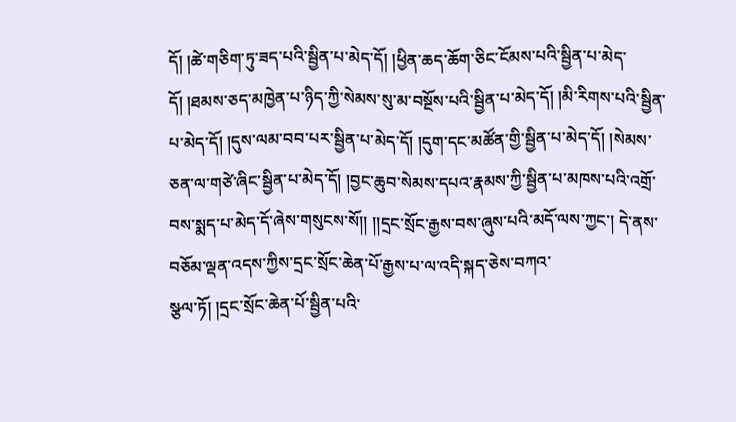དོ། །ཚེ་གཅིག་ཏུ་ཟད་པའི་སྦྱིན་པ་མེད་དོ། །ཕྱིན་ཆད་ཆོག་ཅིང་ངོམས་པའི་སྦྱིན་པ་མེད་དོ། །ཐམས་ཅད་མཁྱེན་པ་ཉིད་ཀྱི་སེམས་སུ་མ་བསྔོས་པའི་སྦྱིན་པ་མེད་དོ། །མི་རིགས་པའི་སྦྱིན་པ་མེད་དོ། །དུས་ལམ་བབ་པར་སྦྱིན་པ་མེད་དོ། །དུག་དང་མཚོན་གྱི་སྦྱིན་པ་མེད་དོ། །སེམས་ཅན་ལ་གཙེ་ཞིང་སྦྱིན་པ་མེད་དོ། །བྱང་ཆུབ་སེམས་དཔའ་རྣམས་ཀྱི་སྦྱིན་པ་མཁས་པའི་འགྲོ་བས་སྨད་པ་མེད་དོ་ཞེས་གསུངས་སོ།། །།དྲང་སྲོང་རྒྱས་བས་ཞུས་པའི་མདོ་ལས་ཀྱང་། དེ་ནས་བཅོམ་ལྡན་འདས་ཀྱིས་དྲང་སྲོང་ཆེན་པོ་རྒྱས་པ་ལ་འདི་སྐད་ཅེས་བཀའ་
སྩལ་ཏོ། །དྲང་སྲོང་ཆེན་པོ་སྦྱིན་པའི་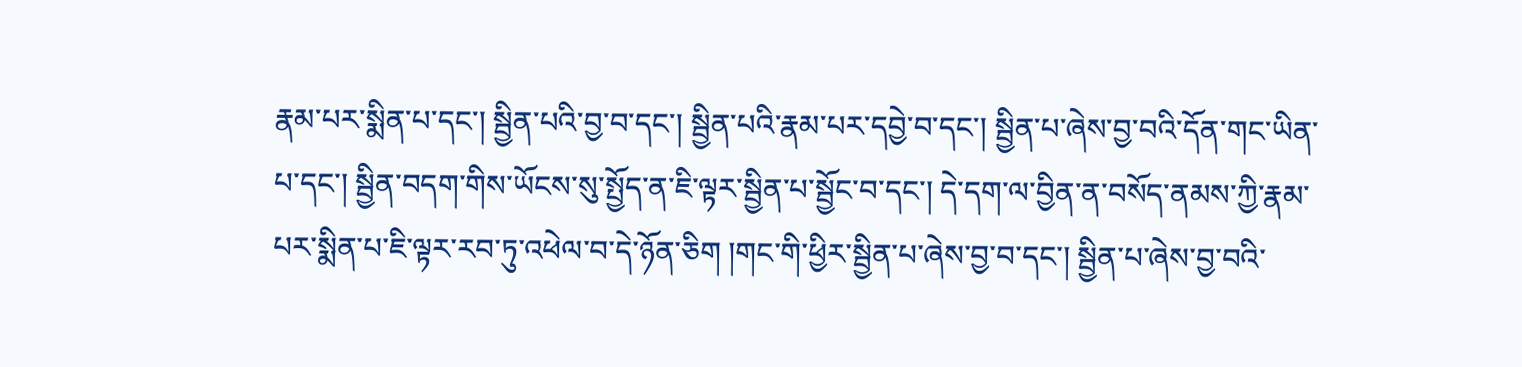རྣམ་པར་སྨིན་པ་དང་། སྦྱིན་པའི་བྱ་བ་དང་། སྦྱིན་པའི་རྣམ་པར་དབྱེ་བ་དང་། སྦྱིན་པ་ཞེས་བྱ་བའི་དོན་གང་ཡིན་པ་དང་། སྦྱིན་བདག་གིས་ཡོངས་སུ་སྤྱོད་ན་ཇི་ལྟར་སྦྱིན་པ་སྦྱོང་བ་དང་། དེ་དག་ལ་བྱིན་ན་བསོད་ནམས་ཀྱི་རྣམ་པར་སྨིན་པ་ཇི་ལྟར་རབ་ཏུ་འཕེལ་བ་དེ་ཉོན་ཅིག །གང་གི་ཕྱིར་སྦྱིན་པ་ཞེས་བྱ་བ་དང་། སྦྱིན་པ་ཞེས་བྱ་བའི་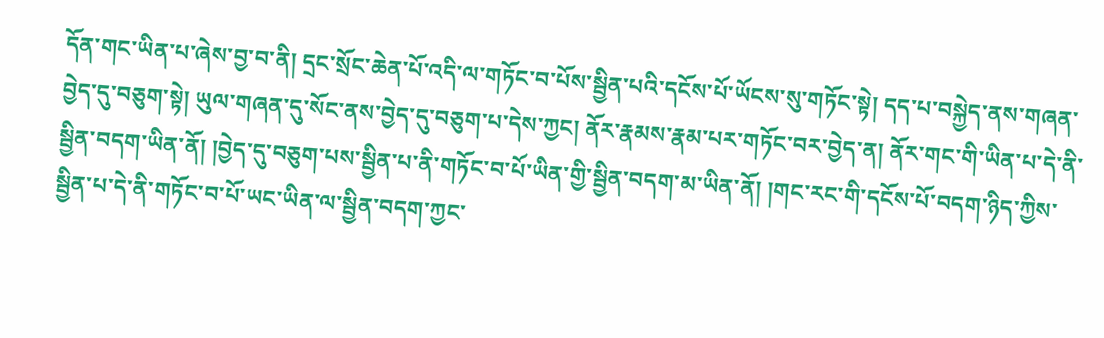དོན་གང་ཡིན་པ་ཞེས་བྱ་བ་ནི། དྲང་སྲོང་ཆེན་པོ་འདི་ལ་གཏོང་བ་པོས་སྦྱིན་པའི་དངོས་པོ་ཡོངས་སུ་གཏོང་སྟེ། དད་པ་བསྐྱེད་ནས་གཞན་བྱེད་དུ་བཅུག་སྟེ། ཡུལ་གཞན་དུ་སོང་ནས་བྱེད་དུ་བཅུག་པ་དེས་ཀྱང། ནོར་རྣམས་རྣམ་པར་གཏོང་བར་བྱེད་ན། ནོར་གང་གི་ཡིན་པ་དེ་ནི་སྦྱིན་བདག་ཡིན་ནོ། །བྱེད་དུ་བཅུག་པས་སྦྱིན་པ་ནི་གཏོང་བ་པོ་ཡིན་གྱི་སྦྱིན་བདག་མ་ཡིན་ནོ། །གང་རང་གི་དངོས་པོ་བདག་ཉིད་ཀྱིས་སྦྱིན་པ་དེ་ནི་གཏོང་བ་པོ་ཡང་ཡིན་ལ་སྦྱིན་བདག་ཀྱང་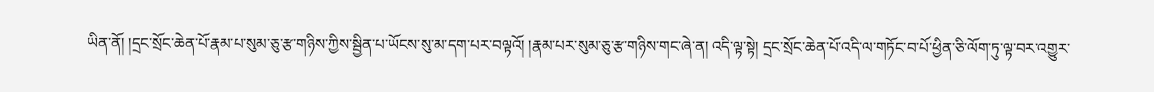ཡིན་ནོ། །དྲང་སྲོང་ཆེན་པོ་རྣམ་པ་སུམ་ཅུ་རྩ་གཉིས་ཀྱིས་སྦྱིན་པ་ཡོངས་སུ་མ་དག་པར་བལྟའོ། །རྣམ་པར་སུམ་ཅུ་རྩ་གཉིས་གང་ཞེ་ན། འདི་ལྟ་སྟེ། དྲང་སྲོང་ཆེན་པོ་འདི་ལ་གཏོང་བ་པོ་ཕྱིན་ཅི་ལོག་ཏུ་ལྟ་བར་འགྱུར་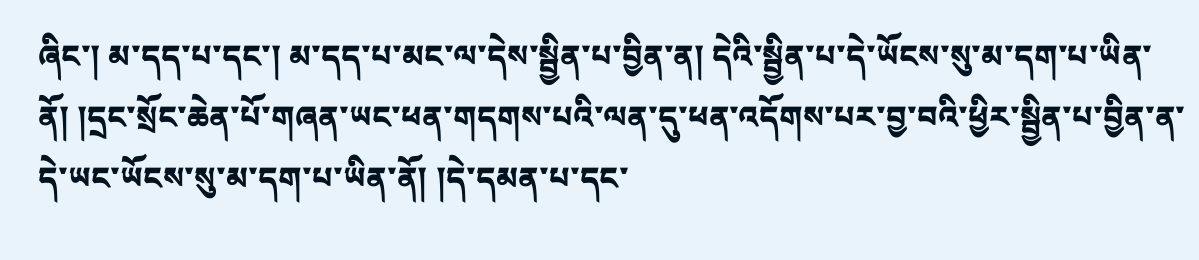ཞིང་། མ་དད་པ་དང་། མ་དད་པ་མང་ལ་དེས་སྦྱིན་པ་བྱིན་ན། དེའི་སྦྱིན་པ་དེ་ཡོངས་སུ་མ་དག་པ་ཡིན་ནོ། །དྲང་སྲོང་ཆེན་པོ་གཞན་ཡང་ཕན་གདགས་པའི་ལན་དུ་ཕན་འདོགས་པར་བྱ་བའི་ཕྱིར་སྦྱིན་པ་བྱིན་ན་དེ་ཡང་ཡོངས་སུ་མ་དག་པ་ཡིན་ནོ། །དེ་དམན་པ་དང་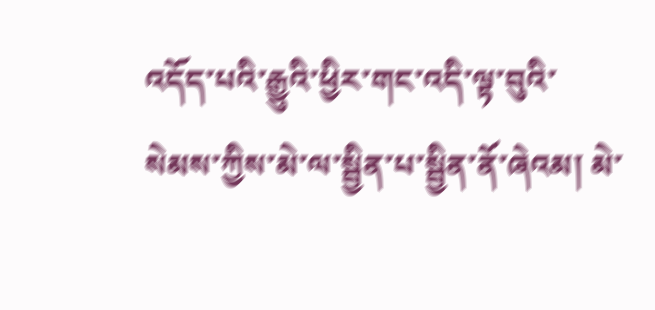འདོད་པའི་རྒྱུའི་ཕྱིར་གང་འདི་ལྟ་བུའི་སེམས་ཀྱིས་མེ་ལ་སྦྱིན་པ་སྦྱིན་ནོ་ཞེའམ། མེ་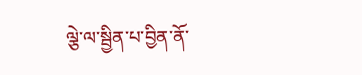ལྕེ་ལ་སྦྱིན་པ་བྱིན་ནོ་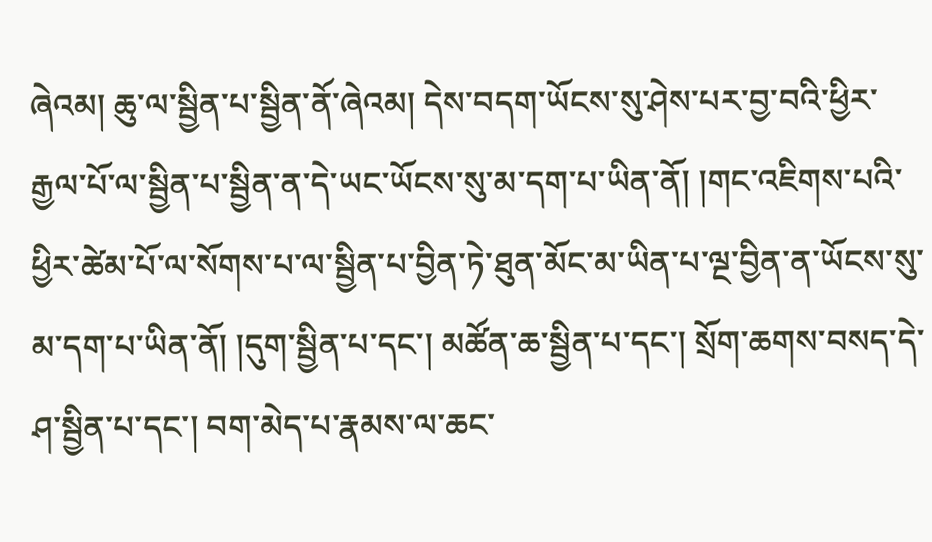ཞེའམ། ཆུ་ལ་སྦྱིན་པ་སྦྱིན་ནོ་ཞེའམ། དེས་བདག་ཡོངས་སུ་ཤེས་པར་བྱ་བའི་ཕྱིར་རྒྱལ་པོ་ལ་སྦྱིན་པ་སྦྱིན་ན་དེ་ཡང་ཡོངས་སུ་མ་དག་པ་ཡིན་ནོ། །གང་འཇིགས་པའི་ཕྱིར་ཚེམ་པོ་ལ་སོགས་པ་ལ་སྦྱིན་པ་བྱིན་ཏེ་ཐུན་མོང་མ་ཡིན་པ་ལྔ་བྱིན་ན་ཡོངས་སུ་མ་དག་པ་ཡིན་ནོ། །དུག་སྦྱིན་པ་དང་། མཚོན་ཆ་སྦྱིན་པ་དང་། སྲོག་ཆགས་བསད་དེ་ཤ་སྦྱིན་པ་དང་། བག་མེད་པ་རྣམས་ལ་ཆང་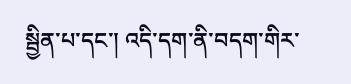སྦྱིན་པ་དང་། འདི་དག་ནི་བདག་གིར་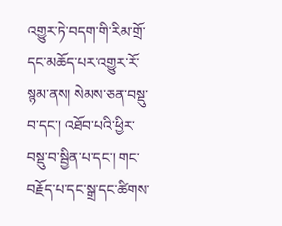འགྱུར་ཏེ་བདག་གི་རིམ་གྲོ་དང་མཆོད་པར་འགྱུར་རོ་སྙམ་ནས། སེམས་ཅན་བསྡུ་བ་དང་། འཐོབ་པའི་ཕྱིར་བསྡུ་བ་སྦྱིན་པ་དང་། གང་བརྗོད་པ་དང་སྒྲ་དང་ཚིགས་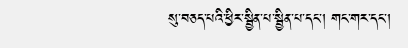སུ་བཅད་པའི་ཕྱིར་སྦྱིན་པ་སྦྱིན་པ་དང་། གང་གར་དང་།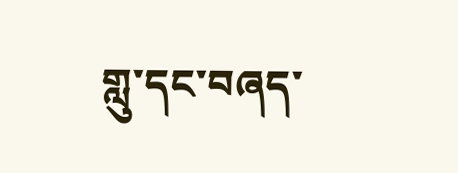གླུ་དང་བཞད་